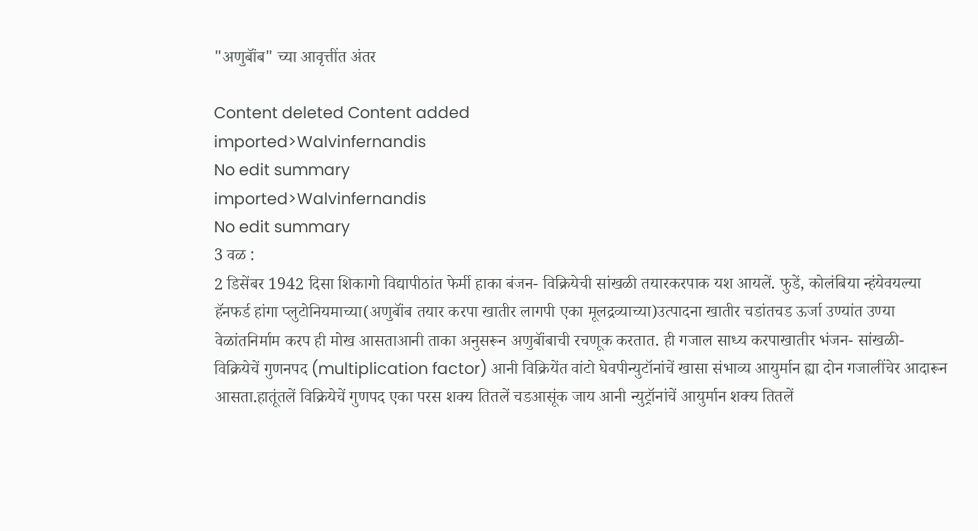"अणुबॉंब" च्या आवृत्तींत अंतर

Content deleted Content added
imported>Walvinfernandis
No edit summary
imported>Walvinfernandis
No edit summary
3 वळ :
2 डिसेंबर 1942 दिसा शिकागो विद्यापीठांत फेर्मी हाका बंजन- विक्रियेची सांखळी तयारकरपाक यश आयलें. फुडें, कोलंबिया न्हंयेवयल्या हॅनफर्ड हांगा प्लुटोनियमाच्या(अणुबॉंब तयार करपा खातीर लागपी एका मूलद्रव्याच्या)उत्पादना खातीर चडांतचड ऊर्जा उण्यांत उण्या वेळांतनिर्माम करप ही मोख आसताआनी ताका अनुसरून अणुबॉंबाची रचणूक करतात. ही गजाल साध्य करपाखातीर भंजन- सांखळी-
विक्रियेचें गुणनपद (multiplication factor) आनी विक्रियेंत वांटो घेवपीन्युटॉनांचें खासा संभाव्य आयुर्मान ह्या दोन गजालींचेर आदारून आसता.हातूंतलें विक्रियेचें गुणपद एका परस शक्य तितलें चडआसूंक जाय आनी न्युट्रॉनांचें आयुर्मान शक्य तितलें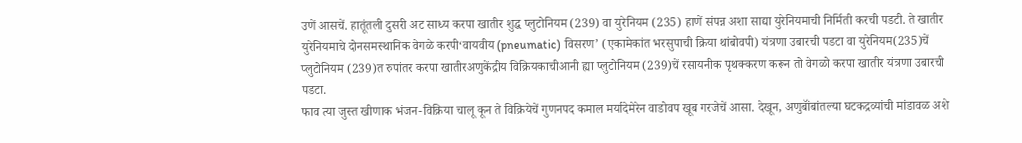उणें आसचें. हातूंतली दुसरी अट साध्य करपा खातीर शुद्ध प्लुटोनियम (239) वा युरेनियम (235) हाणें संपन्न अशा साद्या युरेनियमाची निर्मिती करची पडटी. ते खातीर युरेनियमाचे दोनसमस्थानिक वेगळे करपी‘वायवीय (pneumatic) विसरण’ (एकामेकांत भरसुपाची क्रिया थांबोवपी) यंत्रणा उबारची पडटा वा युरेनियम(235)चें प्लुटोनियम (239)त रुपांतर करपा खातीरअणुकेंद्रीय विक्रियकाचीआनी ह्या प्लुटोनियम (239)चें रसायनीक पृथक्करण करून तो वेगळो करपा खातीर यंत्रणा उबारची पडटा.
फाव त्या जुस्त खीणाक भंजन-विक्रिया चालू कून ते विक्रियेचें गुणनपद कमाल मर्यादेमेरेन वाडोवप खूब गरजेचें आसा. देखून, अणुबॉंबांतल्या घटकद्रव्यांची मांडावळ अशे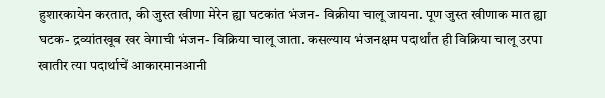हुशारकायेन करतात, की जुस्त खीणा मेरेन ह्या घटकांत भंजन- विक्रीया चालू जायना. पूण जुस्त खीणाक मात ह्या घटक- द्रव्यांतखूब खर वेगाची भंजन- विक्रिया चालू जाता. कसल्याय भंजनक्षम पदार्थांत ही विक्रिया चालू उरपा खातीर त्या पदार्थाचें आकारमानआनी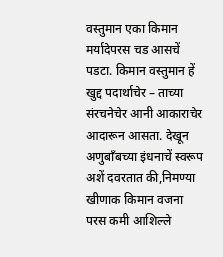वस्तुमान एका किमान मर्यादेपरस चड आसचें पडटा. किमान वस्तुमान हें खुद्द पदार्थाचेर – ताच्या संरचनेचेर आनी आकाराचेर आदारून आसता. देखून अणुबॉंबच्या इंधनाचें स्वरूप अशें दवरतात की,निमण्या खीणाक किमान वजना परस कमी आशिल्ले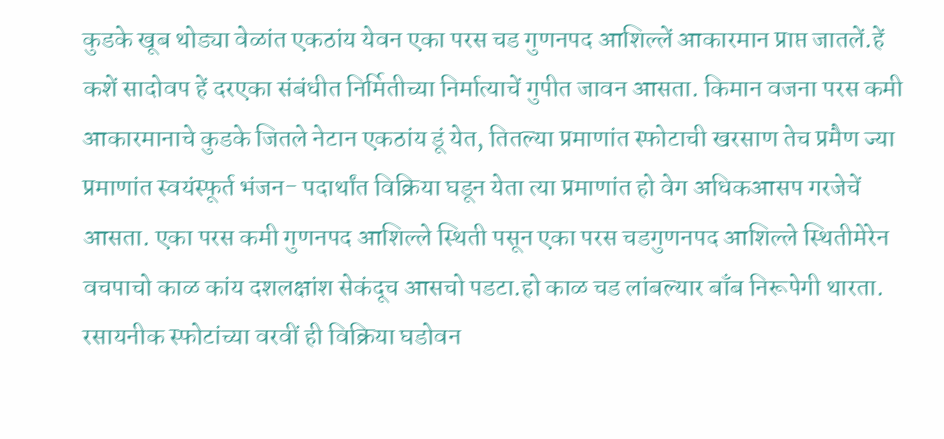कुडके खूब थोड्या वेळांत एकठांय येवन एका परस चड गुणनपद आशिल्लें आकारमान प्राप्त जातलें.हें कशें सादोवप हें दरएका संबंधीत निर्मितीच्या निर्मात्याचें गुपीत जावन आसता. किमान वजना परस कमी आकारमानाचे कुडके जितले नेटान एकठांय डूं येत, तितल्या प्रमाणांत स्फोटाची खरसाण तेच प्रमैण ज्या प्रमाणांत स्वयंस्फूर्त भंजन- पदार्थांत विक्रिया घडून येता त्या प्रमाणांत हो वेग अधिकआसप गरजेचें आसता. एका परस कमी गुणनपद आशिल्ले स्थिती पसून एका परस चडगुणनपद आशिल्ले स्थितीमेरेन वचपाचो काळ कांय दशलक्षांश सेकंदूच आसचो पडटा.हो काळ चड लांबल्यार बाँब निरूपेगी थारता. रसायनीक स्फोटांच्या वरवीं ही विक्रिया घडोवन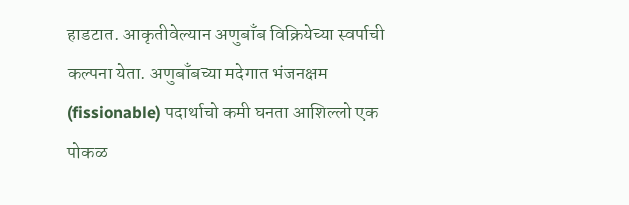हाडटात. आकृतीवेल्यान अणुबाँब विक्रियेच्या स्वर्पाची कल्पना येता. अणुबाँबच्या मदेगात भंजनक्षम (fissionable) पदार्थाचो कमी घनता आशिल्लो एक पोकळ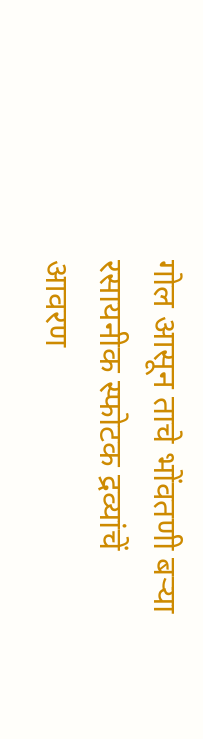गोल आसून ताचे भोंवतणी बऱ्या रसायनीक स्फोटक द्रव्यांचें आवरण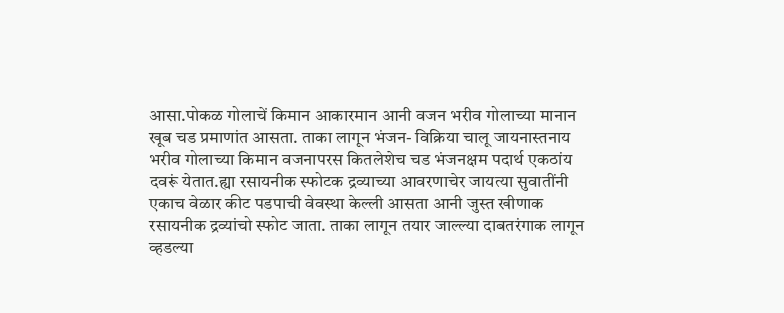आसा.पोकळ गोलाचें किमान आकारमान आनी वजन भरीव गोलाच्या मानान खूब चड प्रमाणांत आसता. ताका लागून भंजन- विक्रिया चालू जायनास्तनाय भरीव गोलाच्या किमान वजनापरस कितलेशेच चड भंजनक्षम पदार्थ एकठांय दवरूं येतात.ह्या रसायनीक स्फोटक द्रव्याच्या आवरणाचेर जायत्या सुवातींनी एकाच वेळार कीट पडपाची वेवस्था केल्ली आसता आनी जुस्त खीणाक रसायनीक द्रव्यांचो स्फोट जाता. ताका लागून तयार जाल्ल्या दाबतरंगाक लागून व्हडल्या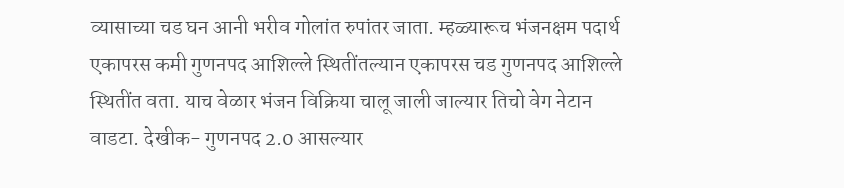व्यासाच्या चड घन आनी भरीव गोलांत रुपांतर जाता. म्हळ्यारूच भंजनक्षम पदार्थ एकापरस कमी गुणनपद आशिल्ले स्थितींतल्यान एकापरस चड गुणनपद आशिल्ले स्थितींत वता. याच वेळार भंजन विक्रिया चालू जाली जाल्यार तिचो वेग नेटान वाडटा. देखीक- गुणनपद 2.0 आसल्यार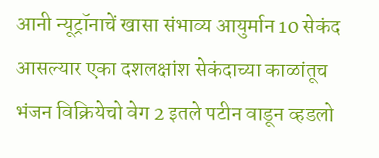आनी न्यूट्रॉनाचें खासा संभाव्य आयुर्मान 10 सेकंद आसल्यार एका दशलक्षांश सेकंदाच्या काळांतूच भंजन विक्रियेचो वेग 2 इतले पटीन वाडून व्हडलो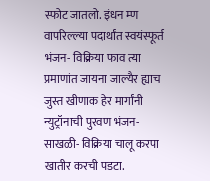स्फोट जातलो. इंधन म्ण वापरिल्ल्या पदार्थांत स्वयंस्फूर्त भंजन- विक्रिया फाव त्या प्रमाणांत जायना जाल्यैर ह्याच जुस्त खीणाक हेर मार्गांनी न्युट्रॉनाची पुरवण भंजन- साखळी- विक्रिया चालू करपा खातीर करची पडटा.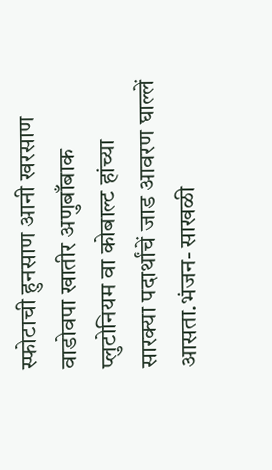स्फोटाची हुनसाण आनी खरसाण वाडोवपा खातीर अणुबाँबाक प्लुटोनियम वा कोबाल्ट हांच्या सारक्या पदार्थांचें जाड आवरण घाल्लें आसता.भंजन- साखळी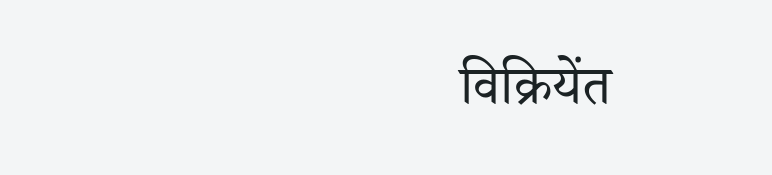विक्रियेंत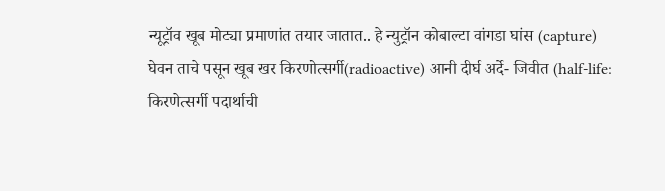न्यूट्रॉव खूब मोट्या प्रमाणांत तयार जातात.. हे न्युट्रॉन कोबाल्टा वांगडा घांस (capture) घेवन ताचे पसून खूब खर किरणोत्सर्गी(radioactive) आनी दीर्घ अर्दे- जिवीत (half-life: किरणेत्सर्गी पदार्थाची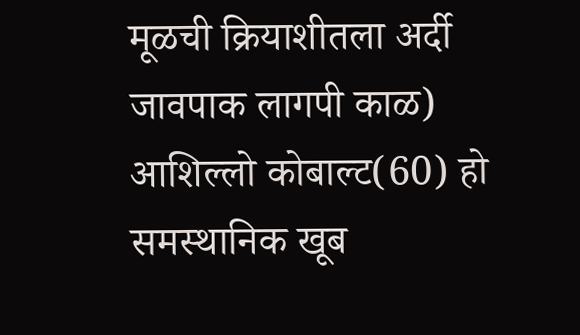मूळची क्रियाशीतला अर्दी जावपाक लागपी काळ) आशिल्लो कोबाल्ट(60) हो समस्थानिक खूब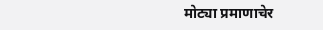मोट्या प्रमाणाचेर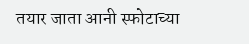तयार जाता आनी स्फोटाच्या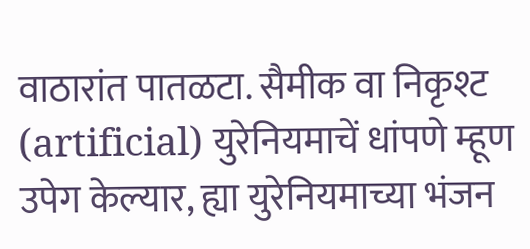वाठारांत पातळटा. सैमीक वा निकृश्ट (artificial) युरेनियमाचें धांपणे म्हूण उपेग केल्यार, ह्या युरेनियमाच्या भंजन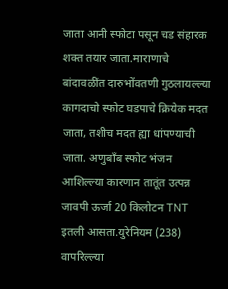जाता आनी स्फोटा पसून चड संहारक शक्त तयार जाता.माराणाचे बांदावळींत दारुभोंवतणी गुठलायल्ल्या कागदाचो स्फोट घडपाचे क्रियेक मदत जाता, तशीच मदत ह्या धांपण्याची जाता. अणुबाँब स्फोट भंजन आशिल्ल्या कारणान तातूंत उत्पन्न जावपी ऊर्जा 20 किलोटन TNT इतली आसता.युरेनियम (238) वापरिल्ल्या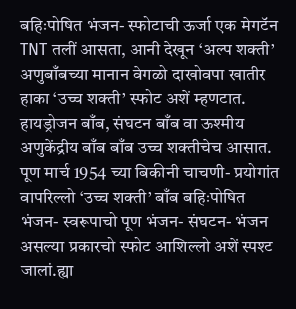बहिःपोषित भंजन- स्फोटाची ऊर्जा एक मेगटॅन TNT तलीं आसता, आनी देखून ‘अल्प शक्ती’ अणुबाँबच्या मानान वेगळो दाखोवपा खातीर हाका ‘उच्च शक्ती’ स्फोट अशें म्हणटात. हायड्रोजन बाँब, संघटन बाँब वा ऊश्मीय अणुकेंद्रीय बाँब बाँब उच्च शक्तीचेच आसात. पूण मार्च 1954 च्या बिकीनी चाचणी- प्रयोगांत वापरिल्लो ‘उच्च शक्ती’ बाँब बहिःपोषित भंजन- स्वरूपाचो पूण भंजन- संघटन- भंजन असल्या प्रकारचो स्फोट आशिल्लो अशें स्पश्ट जालां.ह्या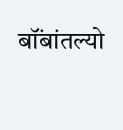बॉंबांतल्यो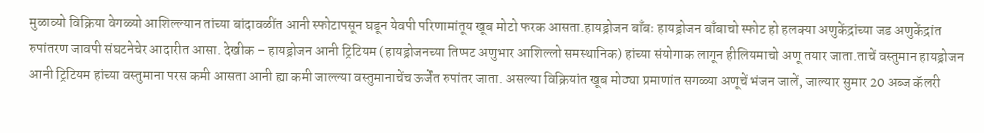मुळाव्यो विक्रिया वेगळ्यो आशिल्ल्यान तांच्या बांदावळींत आनी स्फोटापसून घडून येवपी परिणामांतूय खूब मोटो फरक आसता.हायड्रोजन बाँबः हायड्रोजन बाँबाचो स्फोट हो हलक्या अणुकेंद्रांच्या जड अणुकेंद्रांत रुपांतरण जावपी संघटनेचेर आदारीत आसा. देखीक – हायड्रोजन आनी ट्रिटियम (हायड्रोजनच्या तिप्पट अणुभार आशिल्लो समस्थानिक) हांच्या संयोगाक लागून हीलियमाचो अणू तयार जाता.ताचें वस्तुमान हायड्रोजन आनी ट्रिटियम हांच्या वस्तुमाना परस कमी आसता आनी ह्या कमी जाल्ल्या वस्तुमानाचेंच ऊर्जेंत रुपांतर जाता. असल्या विक्रियांत खूब मोठ्या प्रमाणांत सगळ्या अणूचें भंजन जालें, जाल्यार सुमार 20 अब्ज कॅलरी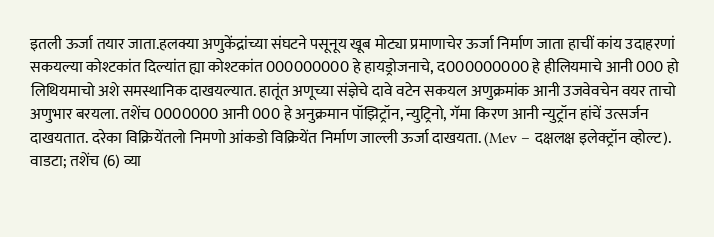इतली ऊर्जा तयार जाता.हलक्या अणुकेंद्रांच्या संघटने पसूनूय खूब मोट्या प्रमाणाचेर ऊर्जा निर्माण जाता हाचीं कांय उदाहरणां सकयल्या कोश्टकांत दिल्यांत ह्या कोश्टकांत 000000000 हे हायड्रोजनाचे, द000000000 हे हीलियमाचे आनी 000 हो लिथियमाचो अशे समस्थानिक दाखयल्यात. हातूंत अणूच्या संज्ञेचे दावे वटेन सकयल अणुक्रमांक आनी उजवेवचेन वयर ताचो अणुभार बरयला. तशेंच 0000000 आनी 000 हे अनुक्रमान पॉझिट्रॉन, न्युट्रिनो, गॅमा किरण आनी न्युट्रॉन हांचें उत्सर्जन दाखयतात. दरेका विक्रियेंतलो निमणो आंकडो विक्रियेंत निर्माण जाल्ली ऊर्जा दाखयता. (Mev – दक्षलक्ष इलेक्ट्रॉन व्होल्ट). वाडटा; तशेंच (6) व्या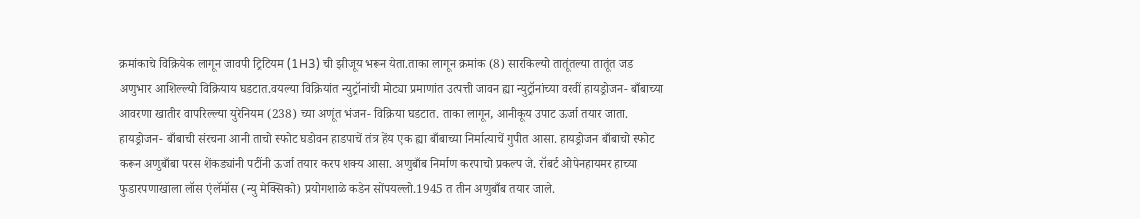क्रमांकाचे विक्रियेक लागून जावपी ट्रिटियम (1H3) ची झीजूय भरून येता.ताका लागून क्रमांक (8) सारकिल्यो तातूंतल्या तातूंत जड अणुभार आशिल्ल्यो विक्रियाय घडटात.वयल्या विक्रियांत न्युट्रॉनांची मोट्या प्रमाणांत उत्पत्ती जावन ह्या न्युट्रॉनांच्या वरवीं हायड्रोजन- बाँबाच्या आवरणा खातीर वापरिल्ल्या युरेनियम (238) च्या अणूंत भंजन- विक्रिया घडटात. ताका लागून, आनीकूय उपाट ऊर्जा तयार जाता. हायड्रोजन- बाँबाची संरचना आनी ताचो स्फोट घडोवन हाडपाचें तंत्र हेंय एक ह्या बाँबाच्या निर्मात्याचें गुपीत आसा. हायड्रोजन बाँबाचो स्फोट करून अणुबाँबा परस शेंकड्यांनी पटींनी ऊर्जा तयार करप शक्य आसा. अणुबाँब निर्माण करपाचो प्रकल्प जे. रॉबर्ट ओपेनहायमर हाच्या फुडारपणाखाला लॉस एंलॅमॉस (न्यु मेक्सिको) प्रयोगशाळे कडेन सोंपयल्लो.1945 त तीन अणुबाँब तयार जाले.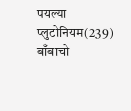पयल्या प्लुटोनियम(239) बाँबाचो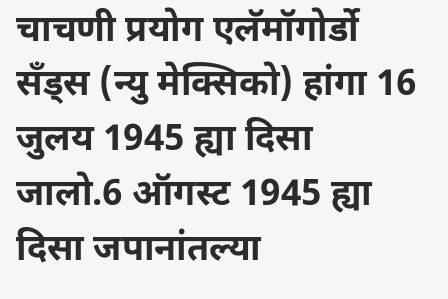चाचणी प्रयोग एलॅमॉगोर्डो सॅंड्स (न्यु मेक्सिको) हांगा 16 जुलय 1945 ह्या दिसा जालो.6 ऑगस्ट 1945 ह्या दिसा जपानांतल्या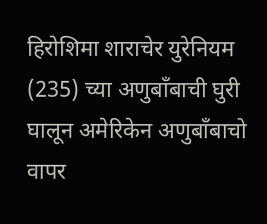हिरोशिमा शाराचेर युरेनियम (235) च्या अणुबाँबाची घुरी घालून अमेरिकेन अणुबाँबाचो वापर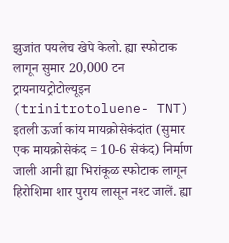झुजांत पयलेच खेपे केलो. ह्या स्फोटाक लागून सुमार 20,000 टन ट्रायनायट्रोटोल्यूइन (trinitrotoluene- TNT) इतली ऊर्जा कांय मायक्रोसेकंदांत (सुमार एक मायक्रोसेकंद = 10-6 सेकंद) निर्माण जाली आनी ह्या भिरांकूळ स्फोटाक लागून हिरोशिमा शार पुराय लासून नश्ट जालें. ह्या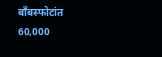बाँबस्फोटांत 60,000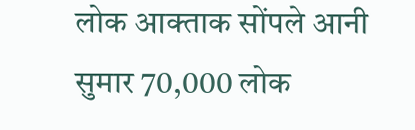लोक आक्ताक सोंपले आनी सुमार 70,000 लोक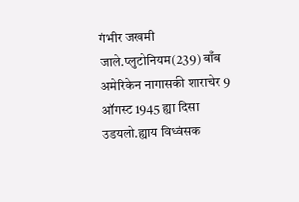गंभीर जखमी जाले.प्लुटोनियम(239) बाँब अमेरिकेन नागासकी शाराचेर 9 ऑगस्ट 1945 ह्या दिसा उडयलो.ह्याय विध्वंसक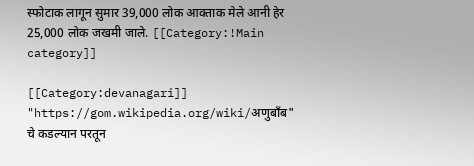स्फोटाक लागून सुमार 39,000 लोक आक्ताक मेले आनी हेर 25,000 लोक जखमी जाले. [[Category:!Main category]]

[[Category:devanagari]]
"https://gom.wikipedia.org/wiki/अणुबॉंब" चे कडल्यान परतून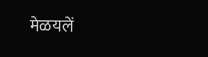मेळयलें